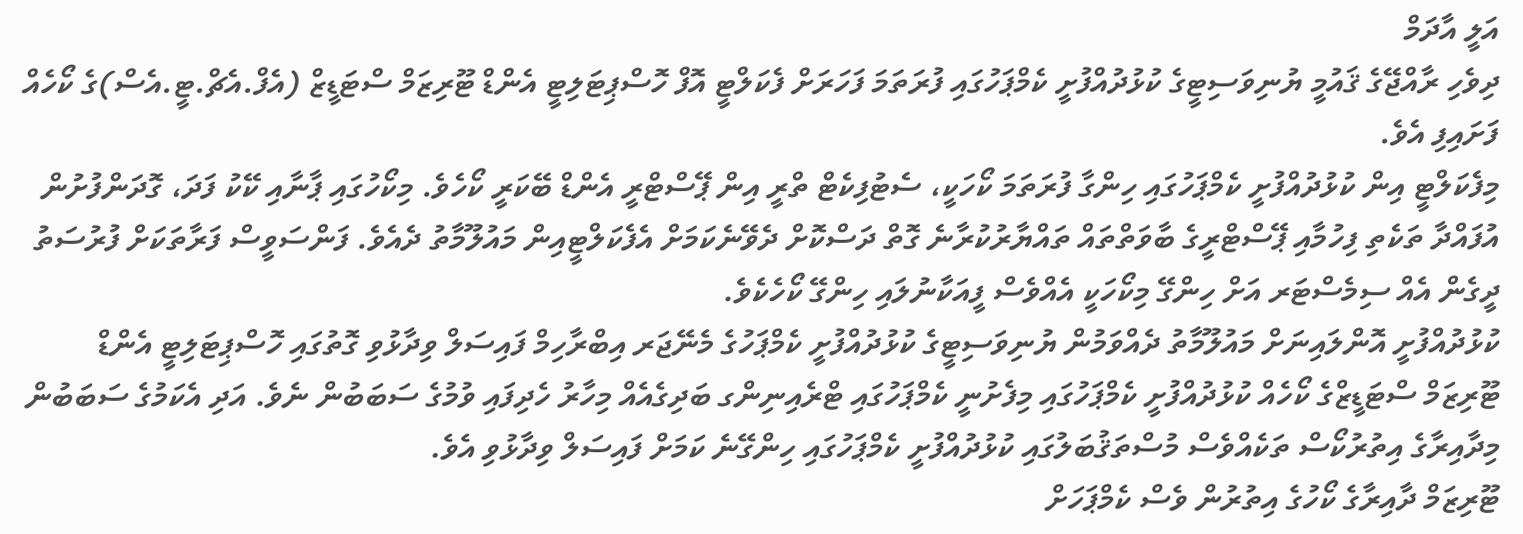އަލީ އާދަމް
ދިވެހި ރާއްޖޭގެ ޤައުމީ ޔުނިވަސިޓީގެ ކުޅުދުއްފުށީ ކެމްޕަހުގައި ފުރަތަމަ ފަހަރަށް ފެކަލްޓީ އޮފް ހޮސްޕިޓަލިޓީ އެންޑް ޓޫރިޒަމް ސްޓަޑީޒް (އެފް.އެޗް.ޓީ.އެސް)ގެ ކޯހެއް ފަށައިފި އެވެ.
މިފެކަލްޓީ އިން ކުޅުދުއްފުށީ ކެމްޕަހުގައި ހިންގާ ފުރަތަމަ ކޯހަކީ، ސެޓުފިކެޓް ތްރީ އިން ޕޭސްޓްރީ އެންޑް ބޭކަރީ ކޯހެވެ. މިކޯހުގައި ޕާނާއި ކޭކު ފަދަ، ގޮދަންފުށުން އުފައްދާ ތަކެތި ފިހުމާއި ޕޭސްޓްރީގެ ބާވަތްތައް ތައްޔާރުކުރާނެ ގޮތް ދަސްކޮށް ދެވޭނެކަމަށް އެފެކަލްޓީއިން މައުލޫމާތު ދެއެވެ. ފަންސަވީސް ފަރާތަކަށް ފުރުސަތު ދީގެން އެއް ސިމެސްޓަރ އަށް ހިންގޭ މިކޯހަކީ އެއްވެސް ފީއަކާނުލައި ހިންގޭ ކޯހެކެވެ.
ކުޅުދުއްފުށީ އޮންލައިނަށް މައުލޫމާތު ދެއްވަމުން ޔުނިވަސިޓީގެ ކުޅުދުއްފުށީ ކެމްޕަހުގެ މެނޭޖަރ އިބްރާހިމް ފައިސަލް ވިދާޅުވި ގޮތުގައި ހޮސްޕިޓަލިޓީ އެންޑް ޓޫރިޒަމް ސްޓަޑީޒްގެ ކޯހެއް ކުޅުދުއްފުށީ ކެމްޕަހުގައި މިފެށުނީ ކެމްޕަހުގައި ޓްރެއިނިންގ ބަދިގެއެއް މިހާރު ހެދިފައި ވުމުގެ ސަބަބުން ނެވެ. އަދި އެކަމުގެ ސަބަބުން މިދާއިރާގެ އިތުރުކޯސް ތަކެއްވެސް މުސްތަޤުބަލުގައި ކުޅުދުއްފުށީ ކެމްޕަހުގައި ހިންގޭނެ ކަމަށް ފައިސަލް ވިދާޅުވި އެވެ.
ޓޫރިޒަމް ދާއިރާގެ ކޯހުގެ އިތުރުން ވެސް ކެމްޕަހަށް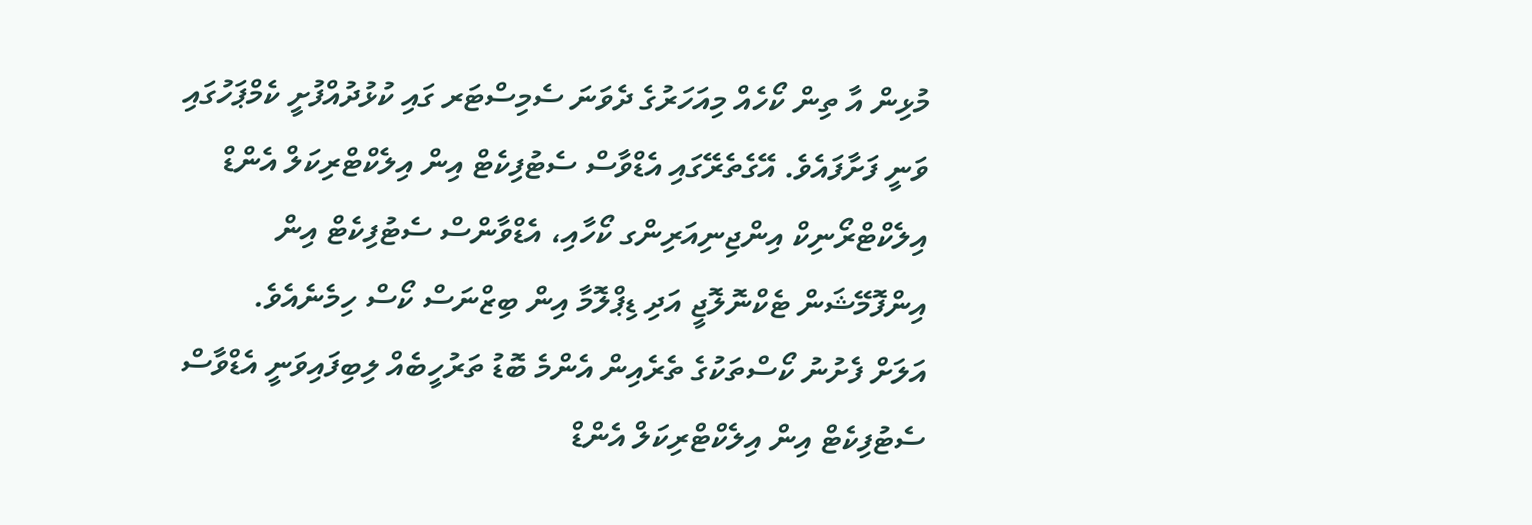މުޅިން އާ ތިން ކޯހެއް މިއަހަރުގެ ދެވަނަ ސެމިސްޓަރ ގައި ކުޅުދުއްފުށީ ކެމްޕަހުގައި ވަނީ ފަށާފައެވެ. އޭގެތެރޭގައި އެޑްވާސް ސެޓުފިކެޓް އިން އިލެކްޓްރިކަލް އެންޑް އިލެކްޓްރޯނިކް އިންޖިނިއަރިންގ ކޯހާއި، އެޑްވާންސް ސެޓުފިކެޓް އިން އިންފޮމޭޝަން ޓެކްނޮލޮޖީ އަދި ޑިޕްލޮމާ އިން ބިޒްނަސް ކޯސް ހިމެނެއެވެ.
އަލަށް ފެށުނު ކޯސްތަކުގެ ތެރެއިން އެންމެ ބޮޑު ތަރުހީބެއް ލިބިފައިވަނީ އެޑްވާސް ސެޓުފިކެޓް އިން އިލެކްޓްރިކަލް އެންޑް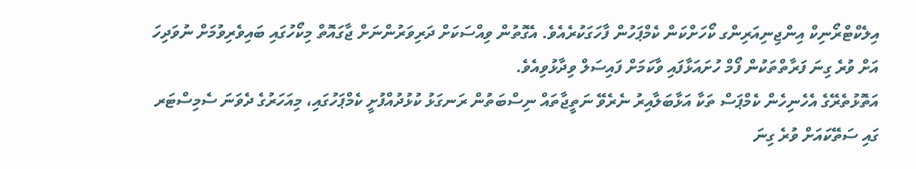އިލެކްޓްރޯނިކް އިންޖިނިއަރިންގ ކޯހަށްކަން ކެމްޕަހުން ފާހަގަކުރެއެވެ. އެގޮތުން ވިއްސަކަށް ދަރިވަރުންނަށް ޖާގައޮތް މިކޯހުގައި ބައިވެރިވުމަށް ނުވަދިހަ އަށް ވުރެ ގިނަ ފަރާތްތަކުން ފޯމް ހުށައަޅާފައި ވާކަމަށް ފައިސަލް ވިދާޅުވިއެވެ.
އަތޮޅުތެރޭގެ އެހެނިހެން ކެމްޕަސް ތަކާ އަޅާބަލާއިރު ނެރެވޭ ނަތީޖާތައް ނިސްބަތުން ރަނގަޅު ކުޅުދުއްފުށީ ކެމްޕަހުގައި، މިއަހަރުގެ ދެވަނަ ސެމިސްޓަރ ގައި ސަތޭކައަށް ވުރެ ގިނަ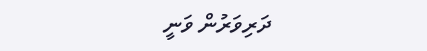ދަރިވަރުން ވަނީ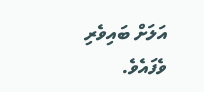އަލަށް ބައިވެރި ވެފައެވެ.